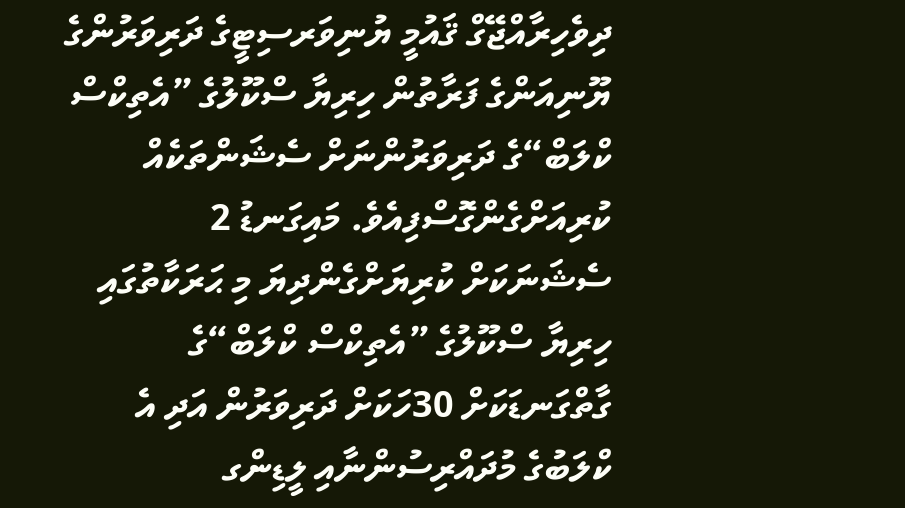ދިވެހިރާއްޖޭގް ޤައުމީ ޔުނިވަރސިޓީގެ ދަރިވަރުންގެ ޔޫނިއަންގެ ފަރާތުން ހިރިޔާ ސްކޫލުގެ ”އެތިކްސް ކްލަބް“ގެ ދަރިވަރުންނަށް ސެޝަންތަކެއް ކުރިއަށްގެންގޮސްފިއެވެ. މައިގަނޑު 2 ސެޝަނަކަށް ކުރިޔަށްގެންދިޔަ މި ޙަރަކާތުގައި ހިރިޔާ ސްކޫލުގެ ”އެތިކްސް ކްލަބް“ގެ ގާތްގަނޑަކަށް 30ހަކަށް ދަރިވަރުން އަދި އެ ކްލަބުގެ މުދައްރިސުންނާއި ލީޑިންގ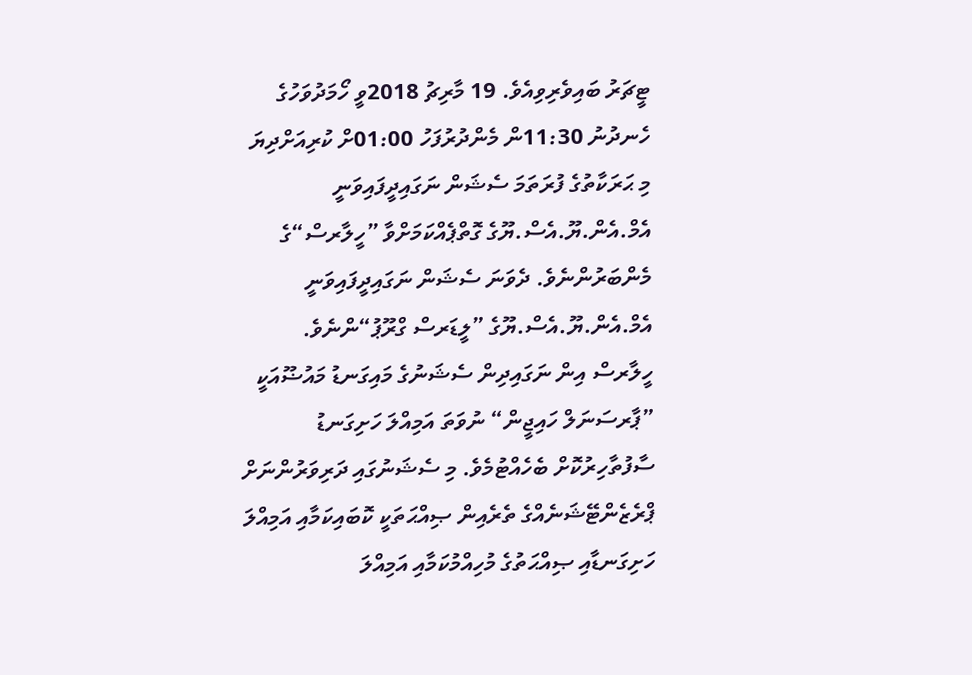ޓީޗަރު ބައިވެރިވިއެވެ. 19 މާރިޗު 2018ވީ ހޯމަދުވަހުގެ ހެނދުނު 11:30ން މެންދުރުފަހު 01:00ށް ކުރިއަށްދިޔަ މި ޙަރަކާތުގެ ފުރަތަމަ ސެޝަން ނަގައިދީފައިވަނީ އެމް.އެން.ޔޫ.އެސް.ޔޫގެ ގޮތްޕެއްކަމަށްވާ ”ހީލާރސް“ގެ މެންބަރުންނެވެ. ދެވަނަ ސެޝަން ނަގައިދީފައިވަނީ އެމް.އެން.ޔޫ.އެސް.ޔޫގެ ”ލީޑަރސް ގްރޫޕު“ންނެވެ.
ހީލާރސް އިން ނަގައިދިން ސެޝަނުގެ މައިގަނޑު މައުޟޫއަކީ ”ޕާރސަނަލް ހައިޖީން“ ނުވަތަ އަމިއްލަ ހަށިގަނޑު ސާފުތާހިރުކޮށް ބެހެއްޓުމެވެ. މި ސެޝަނުގައި ދަރިވަރުންނަށް ޕްރެޒެންޓޭޝަނެއްގެ ތެރެއިން ޞިއްޙަތަކީ ކޮބައިކަމާއި އަމިއްލަ ހަށިގަނޑާއި ޞިއްޙަތުގެ މުހިއްމުކަމާއި އަމިއްލަ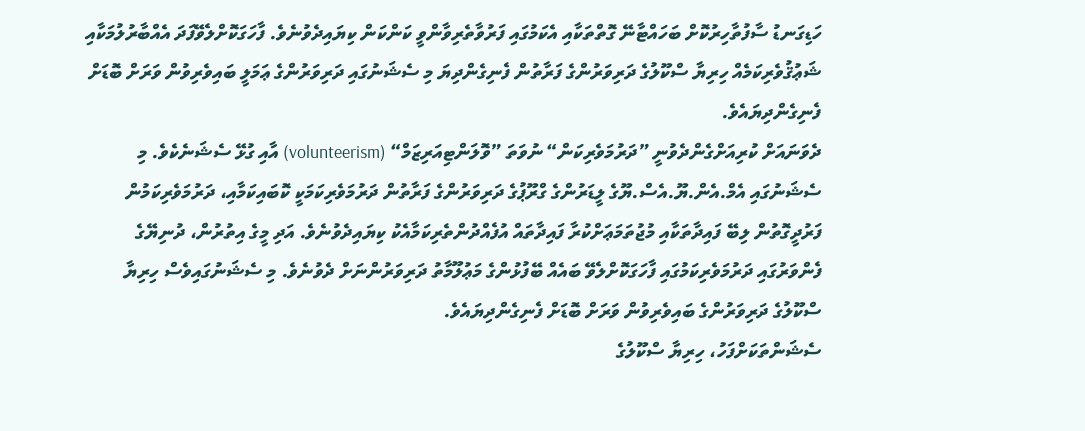ހަޑިގަނޑު ސާފުތާހިރުކޮށް ބަހައްޓާނޭ ގޮތްތަކާއި އެކަމުގައި ފަރުވާތެރިވާންވީ ކަންކަން ކިޔައިދެވުނެވެ. ފާހަގަކޮށްލެވޭފަދަ އެއްބާރުލުމަކާއި ޝަޢުޤުވެރިކަމެއް ހިރިޔާ ސްކޫލުގެ ދަރިވަރުންގެ ފަރާތުން ފެނިގެންދިޔަ މި ސެޝަނުގައި ދަރިވަރުންގެ ޢަމަލީ ބައިވެރިވުން ވަރަށް ބޮޑަށް ފެނިގެންދިޔައެވެ.
ދެވަނައަށް ކުރިއަށްގެންދެވުނީ ”ދަރުމަވެރިކަން“ ނުވަތަ ”ވޮލަންޓިއަރިޒަމް“ (volunteerism) އާއި ގުޅޭ ސެޝަނެކެވެ. މި ސެޝަނުގައި އެމް.އެން.ޔޫ.އެސް.ޔޫގެ ލީޑަރުންގެ ގްރޫޕުގެ ދަރިވަރުންގެ ފަރާތުން ދަރުމަވެރިކަމަކީ ކޮބައިކަމާއި، ދަރުމަވެރިކަމުން ފަރުދީގޮތުން ލިބޭ ފައިދާތަކާއި މުޖުތަމަޢަށްކުރާ ފައިދާތައް އުފެއްދުންތެރިކަމާއެކު ކިޔައިދެވުނެވެ. އަދި މީގެ އިތުރުން، ދުނިޔޭގެ ފެންވަރުގައި ދަރުމަވެރިކަމުގައި ފާހަގަކޮށްލެވޭ ބައެއް ބޭފުޅުންގެ މަޢުލޫމާތު ދަރިވަރުންނަށް ދެވުނެވެ. މި ސެޝަނުގައިވެސް ހިރިޔާ ސްކޫލުގެ ދަރިވަރުންގެ ބައިވެރިވުން ވަރަށް ބޮޑަށް ފެނިގެންދިޔައެވެ.
ސެޝަންތަކަށްފަހު، ހިރިޔާ ސްކޫލުގެ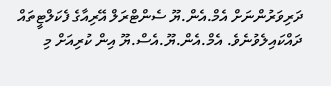ދަރިވަރުންނަށް އެމް.އެން.ޔޫ ސެންޓްރަލް އޭރިއާގެ ފެކަލްޓީތައް ދައްކައިލެވުނެވެ. އެމް.އެން.ޔޫ.އެސް.ޔޫ އިން ކުރިއަށް މި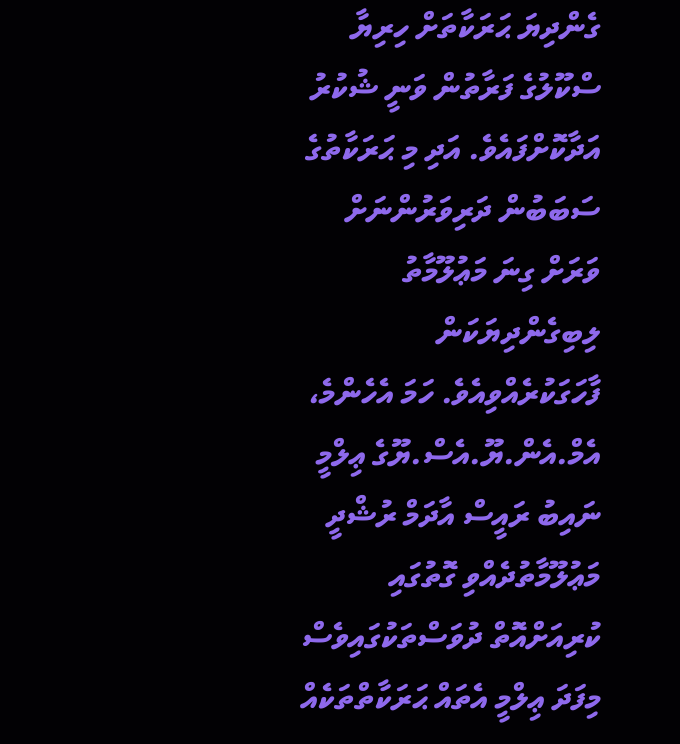ގެންދިޔަ ޙަރަކާތަށް ހިރިޔާ ސްކޫލުގެ ފަރާތުން ވަނީ ޝުކުރު އަދާކޮށްފައެވެ. އަދި މި ޙަރަކާތުގެ ސަބަބުން ދަރިވަރުންނަށް ވަރަށް ގިނަ މަޢުލޫމާތު ލިބިގެންދިޔަކަން ފާހަގަކުރެއްވިއެވެ. ހަމަ އެހެންމެ، އެމް.އެން.ޔޫ.އެސް.ޔޫގެ ޢިލްމީ ނައިބު ރައީސް އާދަމް ރުޝްދީ މަޢުލޫމާތުދެއްވި ގޮތުގައި ކުރިއަށްއޮތް ދުވަސްތަކުގައިވެސް މިފަދަ ޢިލްމީ އެތައް ޙަރަކާތްތަކެއް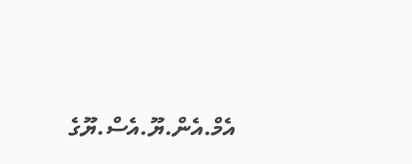އެމް.އެން.ޔޫ.އެސް.ޔޫގެ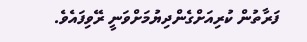ފަރާތުން ކުރިއަށްގެންދިޔުމަށްވަނީ ރޭވިފައެވެ.